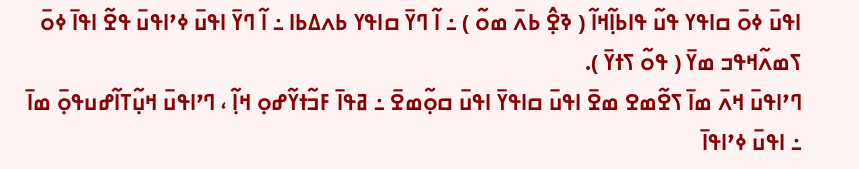ߊߟߎ߫ ߦߋ߫ ߛߊߟߌ ߟߎ߬ ߟߊߕߊ߲߬ߞߊ߬ ( ߢߐ߲߮ ߕߍ߫ ߘߋ߬ ) ߸ ߊ߬ ߣߌ߫ ߛߊߟߌ ߕߍߡߕߊ ߸ ߊ߬ ߣߌ߫ ߊߟߎ߫ ߦߴߊߟߎ߫ ߟߐ߬ ߊߟߊ߫ ߦߋ߫ ߖߘߍ߬ߞߟߏ ߘߌ߫ ( ߟߋ߬ ߖߙߌ߫ ).
ߣߴߊߟߎ߫ ߞߍ߫ ߘߊ߫ ߖߐ߬ߘߐ ߘߐ߫ ߊߟߎ߫ ߛߊߟߌ߫ ߊߟߎ߫ ߛߋ߲߬ߘߐ߫ ߸ ߥߟߊ߫ ߓߏ߬ߙߌ߬ߝߋ߲ ߞߊ߲߬ ، ߣߴߊߟߎ߫ ߞߎ߲߬ߠߊ߬ߝߎߟߋ߲߫ ߘߊ߫ ߸ ߊߟߎ߫ ߦߴߊߟߊ߫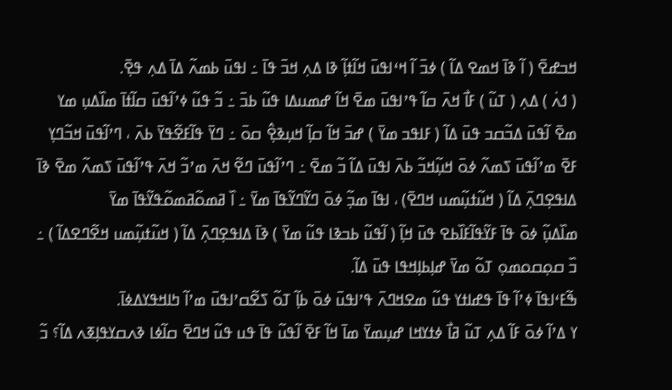ߞߏߝߐ߫ ( ߊ߬ ߢߊ߫ ߞߘߐ ߡߊ߬ ) ߦߏ߫ ߊ߬ ߞߵߊߟߎ߫ ߞߊ߬ߙߊ߲߬ ߢߊ ߡߍ߲ ߞߏ߫ ߟߊ߫ ߸ ߊߟߎ߫ ߕߘߍ߬ ߡߊ߫ ߡߍ߲ ߟߐ߲߫.
( ߗߍ߭ ) ߡߍ߲ ( ߠߎ߬ ) ߓߊ߯ ߞߍ߫ ߛߊ߬ ߟߴߊߟߎ߫ ߘߐ߫ ߞߊ߬ ߝߘߎߡߊ ߟߎ߬ ߕߏ߫ ߸ ߏ߬ ߟߎ߬ ߦߴߊ߬ߟߎ߫ ߛߊ߬ߙߊ߫ ߘߊ߰ߡߎ߲ ߘߌ ߘߐ߫ ߊ߬ߟߎ߫ ߡߏ߬ߛߏ ߟߎ߫ ߡߊ߬ ( ߓߊߟߏ ߘߌ߫ ) ߝߏ߫ ߞߊ߬ ߛߊ߲߬ ߞߎ߲ߢߐ߲߮ ߛߋ߫ ߸ ߣߌ߫ ߟߊ߬ߓߐ߬ߟߌ߫ ߕߍ߫ ، ߣߴߊ߬ߟߎ߫ ߞߏ߬ߣߌ߲ ߓߐ߫ ߘߴߊ߬ߟߎ߫ ߖߘߍ߬ ߦߋ߫ ߞߎ߲߬ߞߏ߬ ߕߍ߫ ߊߟߎ߫ ߡߊ߬ ߏ߬ ߘߐ߫ ߸ ߣߴߊ߬ߟߎ߫ ߣߐ߬ ߞߍ߫ ߘߴߏ߬ ߞߍ߫ ߟߴߊ߬ߟߎ߫ ߖߘߍ߬ ߘߐ߫ ߢߊ߫ ߡߊߟߐ߲ߣߍ߲߫ ߡߊ߬ ( ߞߎ߬ߙߎ߲߬ߘߎ ߞߣߐ߫) ، ߊߟߊ߫ ߘߏ߲߬ ߦߋ߫ ߣߌ߬ߣߌ߬ߟߊ߫ ߘߌ߫ ߸ ߊ߰ ߥߘߋ߬ߥߘߋ߬ߟߌ߬ߟߊ߫ ߘߌ߫
ߘߊ߰ߡߎ߲߬ ߦߋ߫ ߟߊ߫ ߓߌ߬ߟߊ߬ߓߊ߰ߕߐ ߟߎ߫ ߞߊ߲߬ ( ߊ߬ߟߎ߬ ߕߏߢߊ ߟߎ߬ ߘߌ߫ ) ߢߊ߫ ߡߊߟߐ߲ߣߍ߲߫ ߡߊ߬ ( ߞߎ߬ߙߎ߲߬ߘߎ ߞߐ߬ߣߐߡߊ߬ ) ߸ ߏ߰ ߛߋ߲ߛߋߘߋ߲ ߠߋ߬ ߘߌ߫ ߝߊ߲ߕߊ߲ߞߟߊ ߟߎ߫ ߡߊ߬.
ߒ߬ߓߵߊߟߊ߫ ߦߴߊ߬ ߟߊ߫ ߟߝߊߙߌ ߟߎ߬ ߘߐߞߣߍ߫ ߟߴߊߟߎ߫ ߦߋ߫ ߕߊ߲߬ ߠߋ߬ ߖߐ߬ߛߴߊߟߎ߫ ߘߴߊ߬ ߤߊߞߟߌߡߦߊ߫.
ߌ ߡߴߊ߬ ߦߋ߫ ߓߊ߬ ߡߍ߲ ߠߎ߬ ߥߊ߯ ߦߙߌߞߊ ߝߎ߲ߘߌ߫ ߘߊ߫ ߞߊ߬ ߓߐ߫ ߊ߬ߟߎ߬ ߟߊ߫ ߟߎ ߟߎ߬ ߞߣߐ߫ ߛߊ߬ߦߊ ߢߍߛߌߟߊ߲ߧߍ ߡߊ߬؟ ߏ߬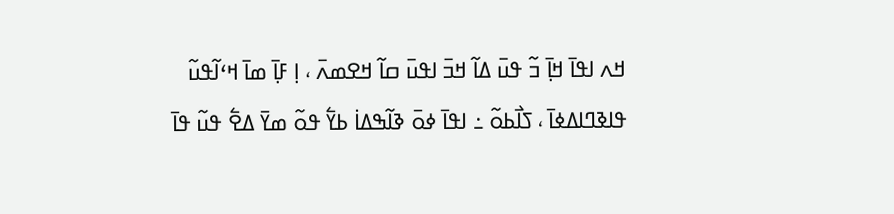ߞߍ ߊߟߊ߫ ߞߊ߲߫ ߏ߬ ߟߎ߫ ߡߊ߬ ߞߏ߫ ߊߟߎ߫ ߛߊ߬ ߞߐߘߍ߫ ، ߊ߲ ߓߊ߲߫ ߘߊ߫ ߞߵߊ߬ߟߎ߬ ߟߊߢߣߊߡߦߊ߫ ، ߖߊ߯ߕߋ߬ ߸ ߊߟߊ߫ ߦߋ߫ ߢߊ߬ߒߡߊ߭ ߕߌ߱ ߟߋ߬ ߘߌ߫ ߡߐ߱ ߟߎ߬ ߟߊ߫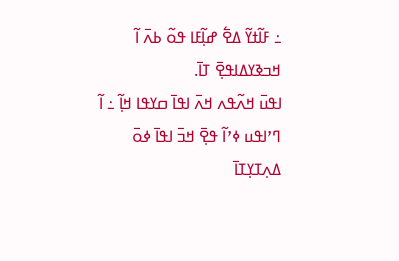߸ ߓߊ߬ߙߌ߬ ߡߐ߱ ߝߊ߲߬ߓߊ ߟߋ߬ ߕߍ߫ ߊ߬ ߞߏߢߌߡߊߟߐ߲߫ ߠߊ߫.
ߊߟߎ߫ ߞߍ߬ߟߍ ߞߍ߫ ߊߟߊ߫ ߛߌߟߊ ߞߊ߲߬ ߸ ߊ߬ ߣߴߊߟߎ ߦߴߊ߬ ߟߐ߲߫ ߞߏ߫ ߊߟߊ߫ ߦߋ߫ ߡߍ߲ߠߌ߲ߠߊ߫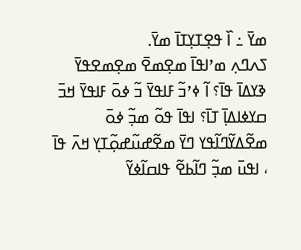ߘߌ߫ ߸ ߊ߰ ߟߐ߲ߠߌ߲ߠߊ߫ ߘߌ߫.
ߖߍߣߍ߲ ߘߴߊߟߊ߫ ߘߐ߲ߘߐ߫ ߘߐ߲ߘߐߟߌ߫ ߢߌߡߊ߫ ߟߊ߫؟ ߊ߬ ߦߴߏ߬ ߓߊߟߌ߫ ߏ߬ ߦߋ߫ ߓߊߟߌ߫ ߞߏ߫ ߛߌߦߊߡߊ߲߫ ߠߊ߫؟ ߊߟߊ߫ ߟߋ߬ ߘߏ߲߬ ߦߋ߫ ߘߐ߬ߡߌ߬ߣߊ߬ߟߌ ߣߌ߫ ߘߐ߬ߝߎ߬ߝߋ߲߬ߠߌ߲ ߞߍ߫ ߟߊ߫ ، ߊߟߎ߫ ߘߏ߲߬ ߣߊ߬ߕߐ߬ ߟߊߛߊ߬ߦߌ߬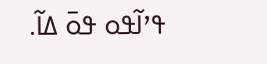ߟߴߊ߬ߟߋ ߟߋ߫ ߡߊ߬.